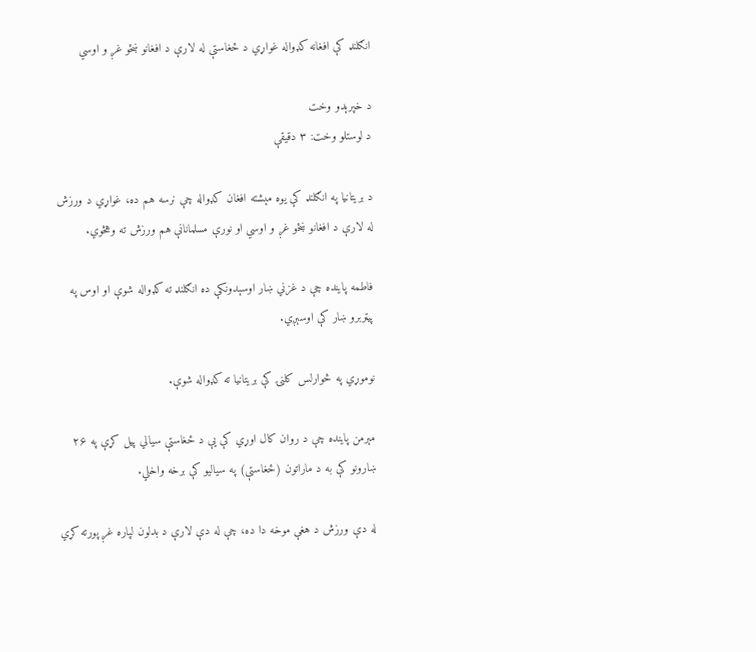انګلنډ کې افغانه کډواله غواړي د ځغاستې له لارې د افغانو ښځو غږ و اوسي

د خپرېدو وخت
د لوستلو وخت: ۳ دقیقې

د بریتانیا په انګلنډ کې یوه مېشته افغان کډواله چې نرسه هم ده، غواړي د ورزش له لارې د افغانو ښځو غږ و اوسي او نورې مسلمانانې هم ورزش ته وهڅوي.

فاطمه پاینده چې د غزني ښار اوسېدونکې ده انګلنډ ته کډواله شوې او اوس په پیټربرو ښار کې اوسېږي.

نوموړي په څوارلس کلنۍ کې بریتانیا ته کډواله شوې.

مېرمن پاینده چې د روان کال اوړي کې یې د ځغاستې سیالي پیل کړې په ۲۶ ښارونو کې به د ماراتون (ځغاستې) په سیالیو کې برخه واخلي.

له دې ورزش د هغې موخه دا ده، چې له دې لارې د بدلون لپاره غږ پورته کړي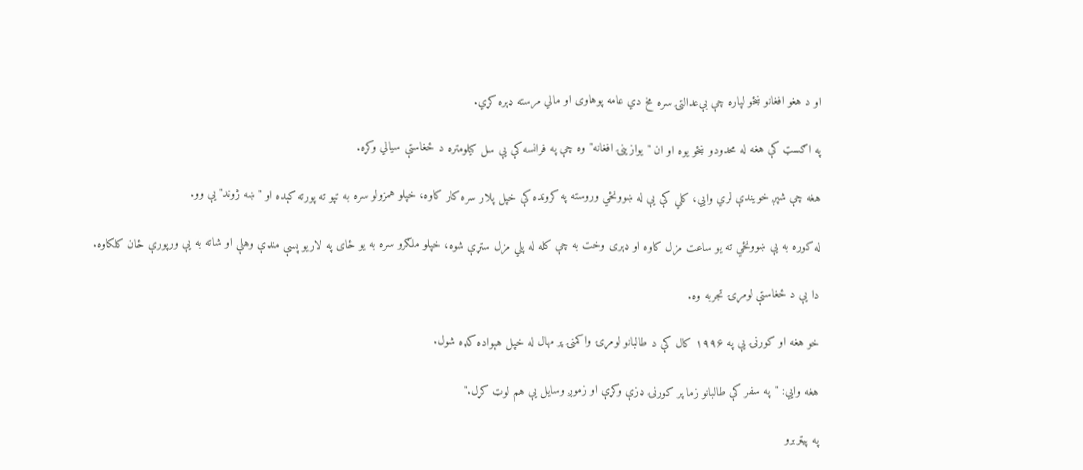او د هغو افغانو ښځو لپاره چې بې‌عدالتۍ سره مخ دي عامه پوهاوی او مالي مرسته ډېره کړي.

په اګسټ کې هغه له محدودو ښځو یوه او ان "یوازینۍ افغانه" وه چې په فرانسه کې یې سل کیلومتره د ځغاستې سیالي وکړه.

هغه چې شپږ خویندې لري وايي، کلي کې یې له ښوونځي وروسته په کرونده کې خپل پلار سره کار کاوه، خپلو همزولو سره به تپو ته پورته کېده او "ښه ژوند" یې وو.

له کوره به یې ښوونځي ته یو ساعت مزل کاوه او ډېری وخت به چې کله له پلي مزل ستړې شوه، خپلو ملګرو سره به یو ځای په لاریو پسې منډې وهلې او شاته به یې ورپورې ځان کلکاوه.

دا یې د ځغاستې لومړۍ تجربه وه.

خو هغه او کورنۍ یې په ۱۹۹۶ کال کې د طالبانو لومړۍ واکمنۍ پر مهال له خپل هېواده کډه شول.

هغه وايي‌: "په سفر کې طالبانو زما پر کورنۍ ډزې وکړې او زموږ وسایل یې هم لوټ کړل."

په پیټربرو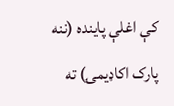کې اغلې پاینده (ننه پارک اکاډیمۍ) ته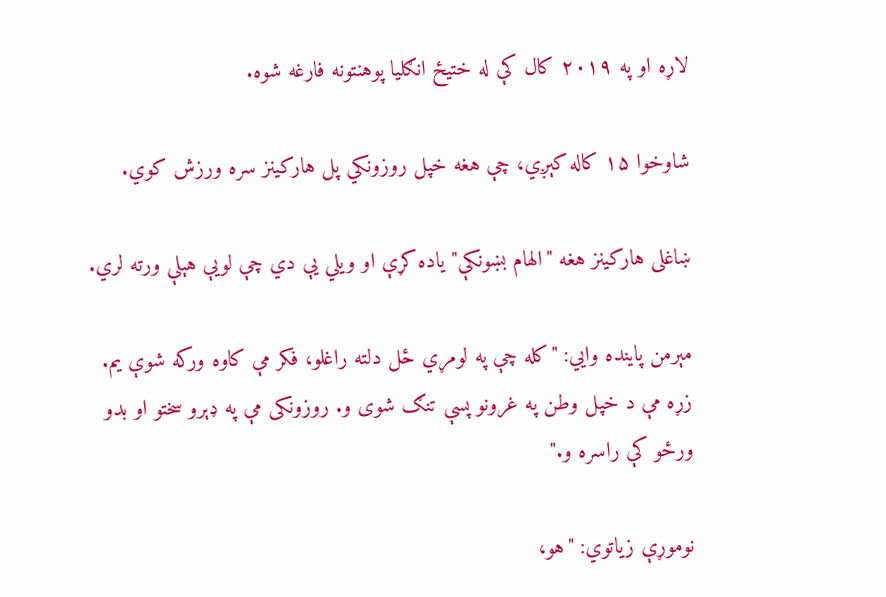لاړه او په ۲۰۱۹ کال کې له ختیځ انګلیا پوهنتونه فارغه شوه.

شاوخوا ۱۵ کاله کېږي، چې هغه خپل روزونکي پل هارکینز سره ورزش کوي.

ښاغلی هارکینز هغه "الهام بښونکې" یاده کړې او ویلي یې دي چې لویې هېلې ورته لري.

مېرمن پاینده وايي: "کله چې په لومړي ځل دلته راغلو، فکر مې کاوه ورکه شوې یم. زړه مې د خپل وطن په غرونو پسې تنګ شوی و. روزونکی مې په ډېرو سختو او بدو ورځو کې راسره و."

نوموړې زیاتوي: "هو،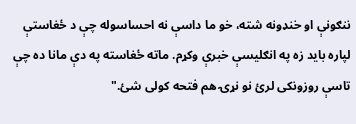ننګونې او خنډونه شته، خو ما داسې نه احساسوله چې د ځغاستې لپاره باید زه په انګلیسې خبرې وکړم. ماته ځغاسته په دې مانا ده چې تاسې روزونکی لرئ نو نړۍ هم فتحه کولی شئ."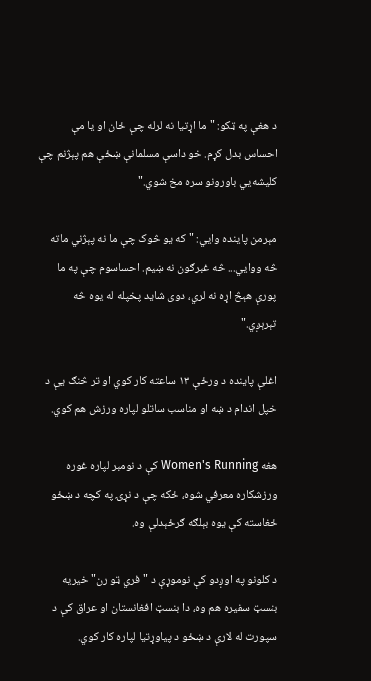د هغې په ټکو: "ما اړتیا نه لرله چې ځان او یا مې احساس بدل کړم. خو داسې مسلمانې ښځې هم پېژنم چې کلیشه‌یي باورونو سره مخ شوي."

مېرمن پاینده وايي: "که یو څوک چې ما نه پېژني ماته څه ووايي... څه غبرګون نه ښیم. احساسوم چې په ما پورې هېڅ اړه نه لري، دوی شاید پخپله له یوه څه تېرېږي."

اغلې پاینده د ورځې ۱۳ ساعته کار کوي او تر څنګ یې د خپل اندام د ښه او مناسب ساتلو لپاره ورزش هم کوي.

هغه Women's Running کې د نومبر لپاره غوره ورزشکاره معرفي شوه، ځکه چې د نړۍ په کچه د ښځو ځغاسته کې یوه بېلګه ګرځېدلې وه.

د کلونو په اوږدو کې نوموړې د "فري ټو رن" خیریه بنسټ سفیره هم وه، دا بنسټ افغانستان او عراق کې د سپورت له لارې د ښځو د پیاوړتیا لپاره کار کوي.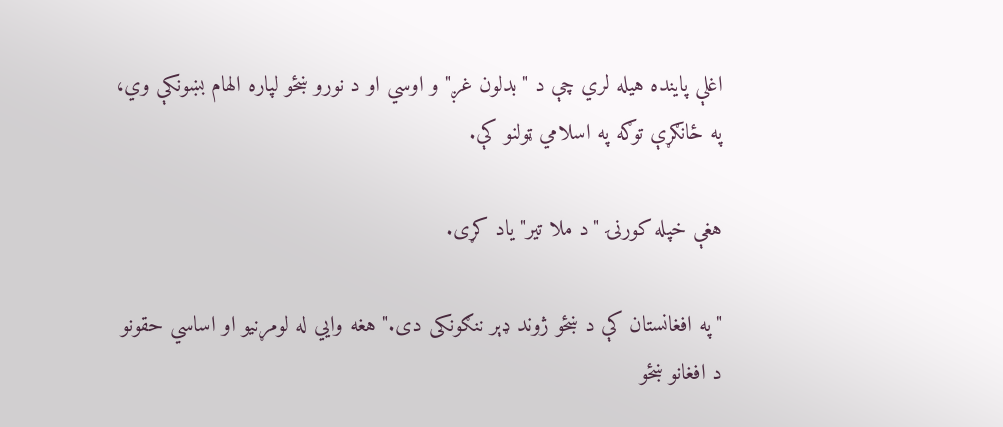اغلې پاینده هیله لري چې د "بدلون غږ" و اوسي او د نورو ښځو لپاره الهام بښونکې وي،‌ په ځانګړې توګه په اسلامي ټولنو کې.

هغې خپله کورنۍ "د ملا تیر" یاد کړی.

"په افغانستان کې د ښځو ژوند ډېر ننګونکی دی." هغه وايي له لومړنیو او اساسي حقونو د افغانو ښځو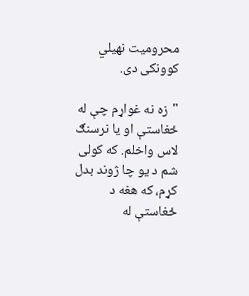محرومیت نهیلي کوونکی دی.

"زه نه غواړم چې له ځغاستې او یا نرسنګ لاس واخلم. که کولی شم د یو چا ژوند بدل کړم، که هغه د ځغاستې له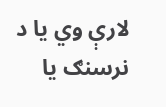لارې وي یا د نرسنګ یا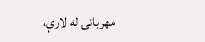مهربانۍ له لارې،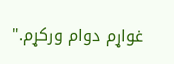غواړم دوام ورکړم."